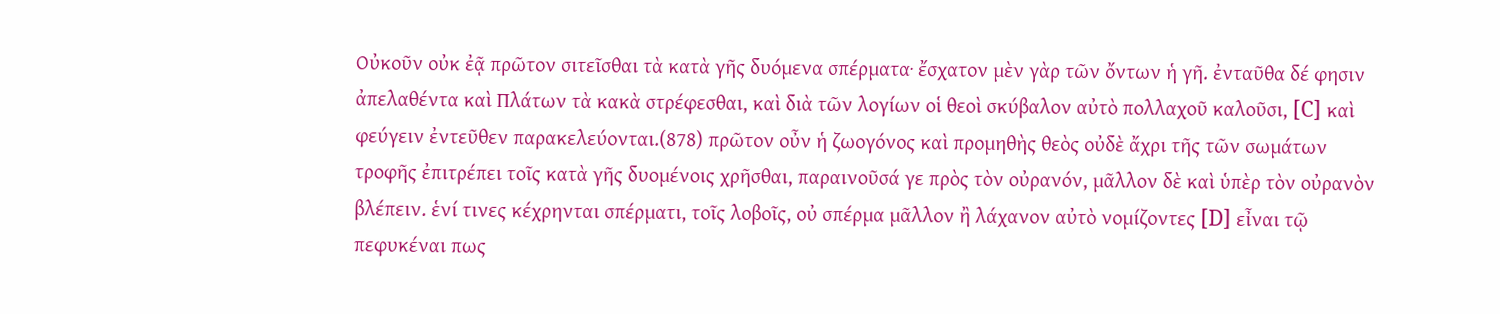Οὐκοῦν οὐκ ἐᾷ πρῶτον σιτεῖσθαι τὰ κατὰ γῆς δυόμενα σπέρματα· ἔσχατον μὲν γὰρ τῶν ὄντων ἡ γῆ. ἐνταῦθα δέ φησιν ἀπελαθέντα καὶ Πλάτων τὰ κακὰ στρέφεσθαι, καὶ διὰ τῶν λογίων οἱ θεοὶ σκύβαλον αὐτὸ πολλαχοῦ καλοῦσι, [C] καὶ φεύγειν ἐντεῦθεν παρακελεύονται.(878) πρῶτον οὖν ἡ ζωογόνος καὶ προμηθὴς θεὸς οὐδὲ ἄχρι τῆς τῶν σωμάτων τροφῆς ἐπιτρέπει τοῖς κατὰ γῆς δυομένοις χρῆσθαι, παραινοῦσά γε πρὸς τὸν οὐρανόν, μᾶλλον δὲ καὶ ὑπὲρ τὸν οὐρανὸν βλέπειν. ἑνί τινες κέχρηνται σπέρματι, τοῖς λοβοῖς, οὐ σπέρμα μᾶλλον ἢ λάχανον αὐτὸ νομίζοντες [D] εἶναι τῷ πεφυκέναι πως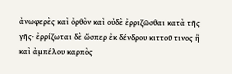ἀνωφερὲς καὶ ὀρθὸν καὶ οὐδὲ ἐρριζῶσθαι κατὰ τῆς γῆς· ἐρρίζωται δὲ ὥσπερ ἐκ δένδρου κιττοῦ τινος ἢ καὶ ἀμπέλου καρπὸς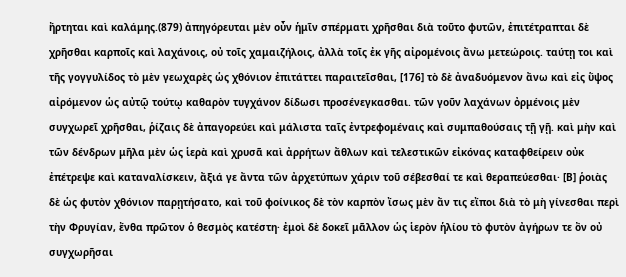ἤρτηται καὶ καλάμης.(879) ἀπηγόρευται μὲν οὖν ἡμῖν σπέρματι χρῆσθαι διὰ τοῦτο φυτῶν, ἐπιτέτραπται δὲ χρῆσθαι καρποῖς καὶ λαχάνοις, οὐ τοῖς χαμαιζήλοις, ἀλλὰ τοῖς ἐκ γῆς αἰρομένοις ἄνω μετεώροις. ταύτῃ τοι καὶ τῆς γογγυλίδος τὸ μὲν γεωχαρὲς ὡς χθόνιον ἐπιτάττει παραιτεῖσθαι, [176] τὸ δὲ ἀναδυόμενον ἄνω καὶ εἰς ὕψος αἰρόμενον ὡς αὐτῷ τούτῳ καθαρὸν τυγχάνον δίδωσι προσένεγκασθαι. τῶν γοῦν λαχάνων ὀρμένοις μὲν συγχωρεῖ χρῆσθαι, ῥίζαις δὲ ἀπαγορεύει καὶ μάλιστα ταῖς ἐντρεφομέναις καὶ συμπαθούσαις τῇ γῇ. καὶ μὴν καὶ τῶν δένδρων μῆλα μὲν ὡς ἱερὰ καὶ χρυσᾶ καὶ ἀρρήτων ἄθλων καὶ τελεστικῶν εἰκόνας καταφθείρειν οὐκ ἐπέτρεψε καὶ καταναλίσκειν, ἄξιά γε ἄντα τῶν ἀρχετύπων χάριν τοῦ σέβεσθαί τε καὶ θεραπεύεσθαι· [B] ῥοιὰς δὲ ὡς φυτὸν χθόνιον παρῃτήσατο, καὶ τοῦ φοίνικος δὲ τὸν καρπὸν ἴσως μὲν ἄν τις εἴποι διὰ τὸ μὴ γίνεσθαι περὶ τὴν Φρυγίαν, ἔνθα πρῶτον ὁ θεσμὸς κατέστη· ἐμοὶ δὲ δοκεῖ μᾶλλον ὡς ἱερὸν ἡλίου τὸ φυτὸν ἀγήρων τε ὂν οὐ συγχωρῆσαι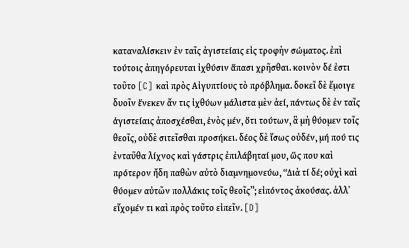καταναλίσκειν ἐν ταῖς ἀγιστείαις εἰς τροφὴν σώματος. ἐπὶ τούτοις ἀπηγόρευται ἰχθύσιν ἅπασι χρῆσθαι. κοινὸν δέ ἐστι τοῦτο [C] καὶ πρὸς Αἰγυπτίους τὸ πρόβλημα. δοκεῖ δὲ ἔμοιγε δυοῖν ἕνεκεν ἄν τις ἰχθύων μάλιστα μὲν ἀεί, πάντως δὲ ἐν ταῖς ἁγιστείαις ἀποσχέσθαι, ἑνὸς μέν, ὅτι τούτων, ἃ μὴ θύομεν τοῖς θεοῖς, οὐδὲ σιτεῖσθαι προσήκει. δέος δὲ ἴσως οὐδέν, μή πού τις ἐνταῦθα λίχνος καὶ γάστρις ἐπιλάβηταί μου, ὥς που καὶ πρότερον ἤδη παθὼν αὐτὸ διαμνημονεύω, “Διὰ τί δέ; οὐχὶ καὶ θύομεν αὐτῶν πολλάκις τοῖς θεοῖς”; εἰπόντος ἀκούσας. ἀλλ᾽ εἴχομέν τι καὶ πρὸς τοῦτο εἰπεῖν. [D]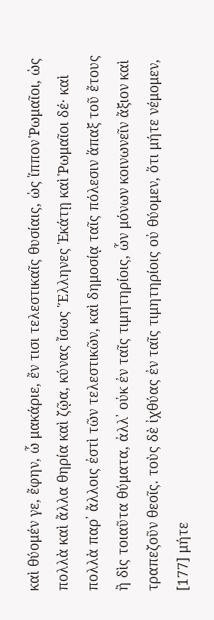καὶ θύομέν γε, ἔφην, ὦ μακάριε, ἔν τισι τελεστικαῖς θυσίαις, ὡς ἵππον Ῥωμαῖοι, ὡς πολλὰ καὶ ἄλλα θηρία καὶ ζῷα, κύνας ἴσως Ἕλληνες Ἑκάτῃ καὶ Ῥωμαῖοι δέ· καὶ πολλὰ παρ᾽ ἄλλοις ἐστὶ τῶν τελεστικῶν, καὶ δημοσίᾳ ταῖς πόλεσιν ἅπαξ τοῦ ἔτους ἢ δὶς τοιαῦτα θύματα, ἀλλ᾽ οὐκ ἐν ταῖς τιμητηρίοις, ὧν μόνων κοινωνεῖν ἄξιον καὶ τραπεζοῦν θεοῖς. τοὺς δὲ ἰχθύας ἐν ταῖς τιμητηρίοις οὐ θύομεν, ὅτι μήτε νέμομεν, [177] μήτε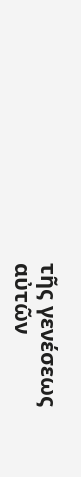τῆς γενέσεως αὐτῶν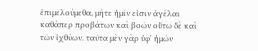ἐπιμελούμεθα, μήτε ἡμῖν εἰσιν ἀγέλαι καθάπερ προβάτων καὶ βοῶν οὕτω δὲ καὶ τῶν ἰχθύων. ταῦτα μὲν γὰρ ὑφ᾽ ἡμῶν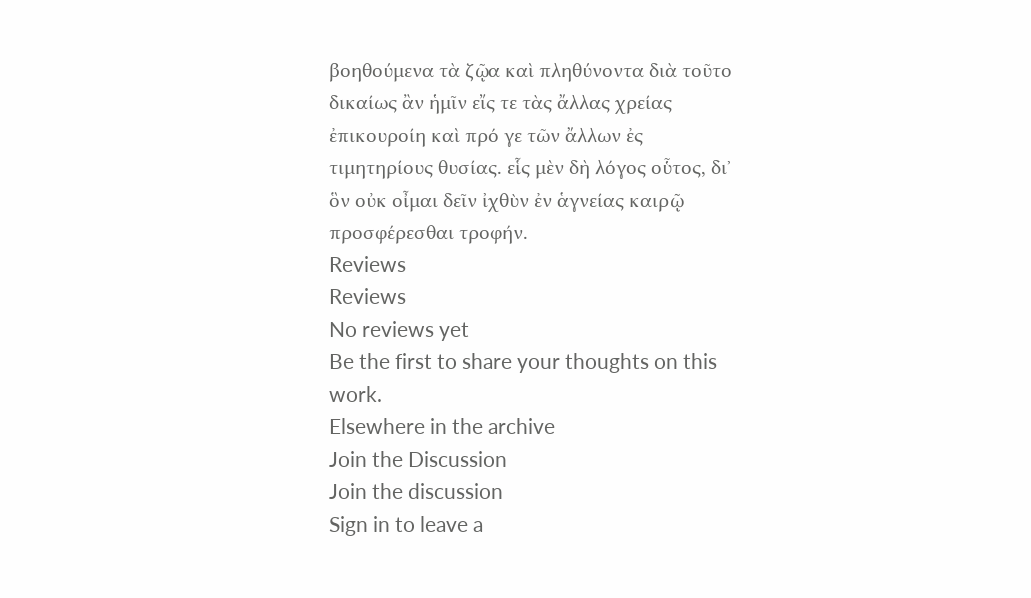βοηθούμενα τὰ ζῷα καὶ πληθύνοντα διὰ τοῦτο δικαίως ἂν ἡμῖν εἴς τε τὰς ἄλλας χρείας ἐπικουροίη καὶ πρό γε τῶν ἄλλων ἐς τιμητηρίους θυσίας. εἷς μὲν δὴ λόγος οὗτος, δι᾽ ὃν οὐκ οἶμαι δεῖν ἰχθὺν ἐν ἁγνείας καιρῷ προσφέρεσθαι τροφήν.
Reviews
Reviews
No reviews yet
Be the first to share your thoughts on this work.
Elsewhere in the archive
Join the Discussion
Join the discussion
Sign in to leave a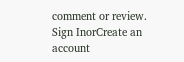comment or review.
Sign InorCreate an account